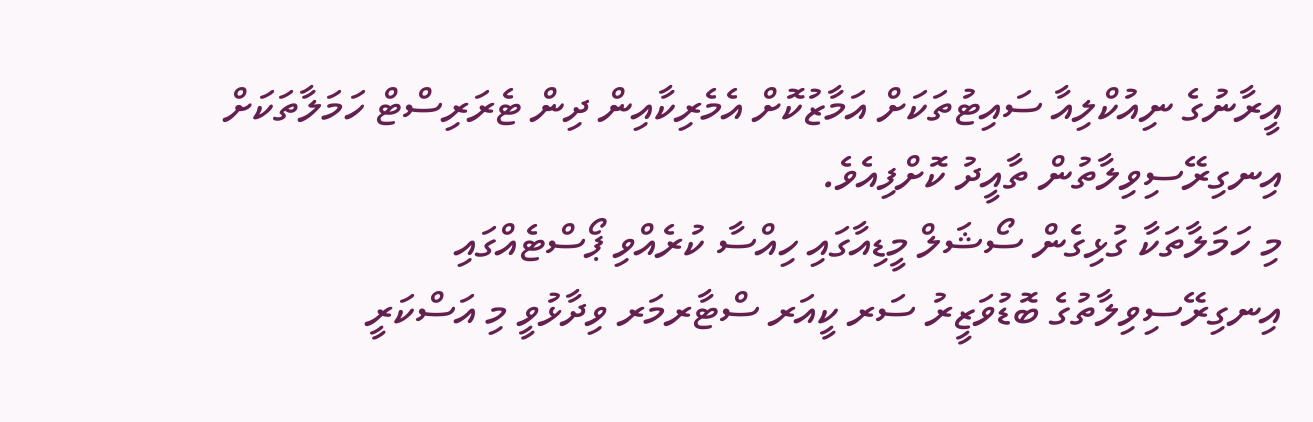އީރާނުގެ ނިއުކްލިއާ ސައިޓުތަކަށް އަމާޒުކޮށް އެމެރިކާއިން ދިން ޓެރަރިސްޓް ހަމަލާތަކަށް އިނގިރޭސިވިލާތުން ތާއީދު ކޮށްފިއެވެ.
މި ހަމަލާތަކާ ގުޅިގެން ސޯޝަލް މީޑިއާގައި ހިއްސާ ކުރެއްވި ޕޯސްޓެއްގައި އިނގިރޭސިވިލާތުގެ ބޮޑުވަޒީރު ސަރ ކީއަރ ސްޓާރމަރ ވިދާޅުވީ މި އަސްކަރީ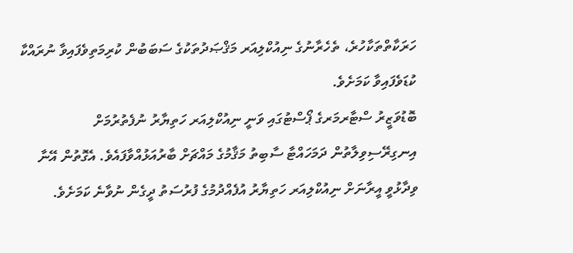ހަރަކާތްތަކާހުރެ، ތެހެރާނުގެ ނިއުކްލިއަރ މަޤްޞަދުތަކުގެ ސަބަބުން ކުރިމަތިވެފައިވާ ނުރައްކާ ކުޑަވެފައިވާ ކަމަށެވެ.
ބޮޑުވަޒީރު ސްޓާރމަރގެ ޕޯސްޓުގައި ވަނީ ނިއުކްލިއަރ ހަތިޔާރު ނުފެތުރުމަށް އިނގިރޭސިވިލާތުން ދަމަހައްޓާ ސާބިތު މަޤާމުގެ މައްޗަށް ބާރުއަޅުއްވާފައެވެ. އެގޮތުން އޭނާ ވިދާޅުވީ އީރާނަށް ނިއުކްލިއަރ ހަތިޔާރު އުފެއްދުމުގެ ފުރުސަތު ދީގެން ނުވާނެ ކަމަށެވެ.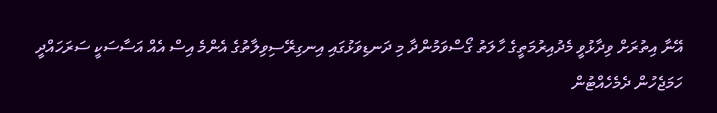އޭނާ އިތުރަށް ވިދާޅުވީ މެދުއިރުމަތީގެ ހާލަތު ގޯސްވަމުންދާ މި ދަނޑިވަޅުގައި އިނގިރޭސިވިލާތުގެ އެންމެ އިސް އެއް އަސާސަކީ ސަރަހައްދީ ހަމަޖެހުން ދެމެހެއްޓުން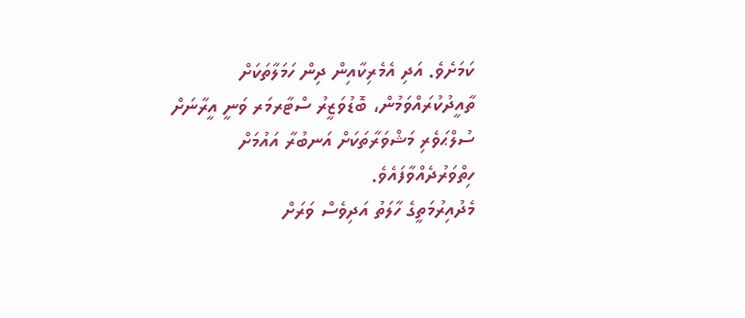ކަމަށެވެ. އަދި އެމެރިކާއިން ދިން ހަމަލާތަކަށް ތާއީދުކުރައްވަމުން، ބޮޑުވަޒީރު ސްޓާރމަރ ވަނީ އީރާނަށް ސުލްޙަވެރި މަޝްވަރާތަކަށް އަނބުރާ އައުމަށް ހިތްވަރުދެއްވާފައެވެ.
މެދުއިރުމަތީގެ ހާލަތު އަދިވެސް ވަރަށް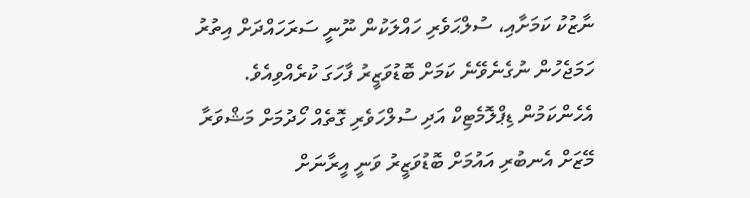ނާޒުކު ކަމަށާއި، ސުލްޙަވެރި ހައްލަކުން ނޫނީ ސަރަހައްދަށް އިތުރު ހަމަޖެހުން ނުގެނެވޭނެ ކަމަށް ބޮޑުވަޒީރު ފާހަގަ ކުރެއްވިއެވެ.
އެހެންކަމުން ޑިޕްލޮމެޓިކް އަދި ސުލްހަވެރި ގޮތެއް ހޯދުމަށް މަޝްވަރާ މޭޒަށް އެނބުރި އައުމަށް ބޮޑުވަޒީރު ވަނީ އީރާނަށް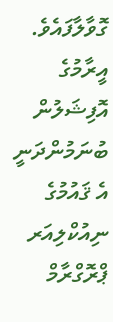ގޮވާލާފައެވެ.
އީރާމުގެ އޮފިޝަލުން ބުނަމުންދަނީ އެ ޤައުމުގެ ނިއުކްލިއަރ ޕްރޮގްރާމް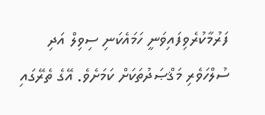ފަރުމާކުރެވިފައިވަނީ ހަމައެކަނި ސިވިލް އަދި ސުލްހަވެރި މަޤްޞަދުތަކަށް ކަމަށެވެ. އޭގެ ތެރޭގައި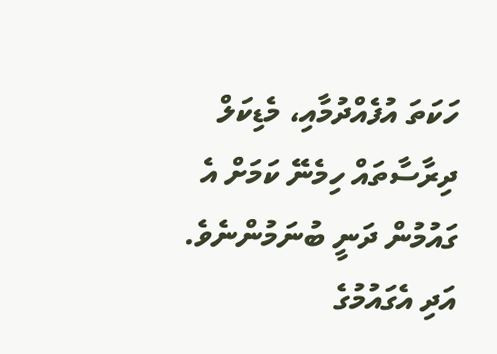ހަކަތަ އުފެއްދުމާއި، މެޑިކަލް ދިރާސާތައް ހިމެނޭ ކަމަށް އެ ގައުމުން ދަނީ ބުނަމުންނެވެ.
އަދި އެގައުމުގެ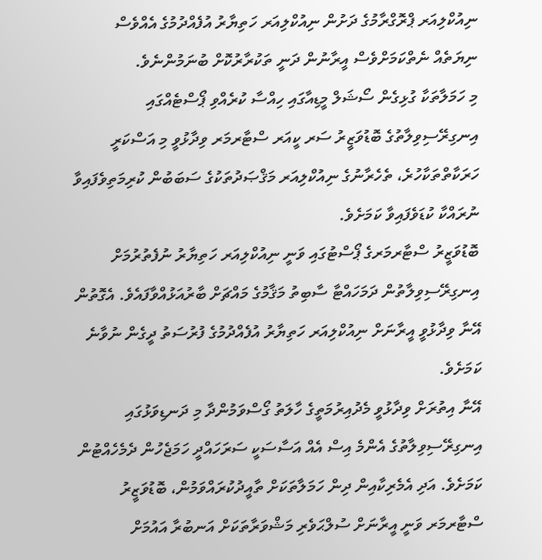ނިއުކްލިއަރ ޕްރޮގްރާމުގެ ދަށުން ނިއުކްލިއަރ ހަތިޔާރު އުފެއްދުމުގެ އެއްވެސް ނިޔަތެއް ނެތްކަމަށްވެސް އީރާނުން ދަނީ ތަކުރާރުކޮށް ބުނަމުންނެވެ.
މި ހަމަލާތަކާ ގުޅިގެން ސޯޝަލް މީޑިއާގައި ހިއްސާ ކުރެއްވި ޕޯސްޓެއްގައި އިނގިރޭސިވިލާތުގެ ބޮޑުވަޒީރު ސަރ ކީއަރ ސްޓާރމަރ ވިދާޅުވީ މި އަސްކަރީ ހަރަކާތްތަކާހުރެ، ތެހެރާނުގެ ނިއުކްލިއަރ މަޤްޞަދުތަކުގެ ސަބަބުން ކުރިމަތިވެފައިވާ ނުރައްކާ ކުޑަވެފައިވާ ކަމަށެވެ.
ބޮޑުވަޒީރު ސްޓާރމަރގެ ޕޯސްޓުގައި ވަނީ ނިއުކްލިއަރ ހަތިޔާރު ނުފެތުރުމަށް އިނގިރޭސިވިލާތުން ދަމަހައްޓާ ސާބިތު މަޤާމުގެ މައްޗަށް ބާރުއަޅުއްވާފައެވެ. އެގޮތުން އޭނާ ވިދާޅުވީ އީރާނަށް ނިއުކްލިއަރ ހަތިޔާރު އުފެއްދުމުގެ ފުރުސަތު ދީގެން ނުވާނެ ކަމަށެވެ.
އޭނާ އިތުރަށް ވިދާޅުވީ މެދުއިރުމަތީގެ ހާލަތު ގޯސްވަމުންދާ މި ދަނޑިވަޅުގައި އިނގިރޭސިވިލާތުގެ އެންމެ އިސް އެއް އަސާސަކީ ސަރަހައްދީ ހަމަޖެހުން ދެމެހެއްޓުން ކަމަށެވެ. އަދި އެމެރިކާއިން ދިން ހަމަލާތަކަށް ތާއީދުކުރައްވަމުން، ބޮޑުވަޒީރު ސްޓާރމަރ ވަނީ އީރާނަށް ސުލްޙަވެރި މަޝްވަރާތަކަށް އަނބުރާ އައުމަށް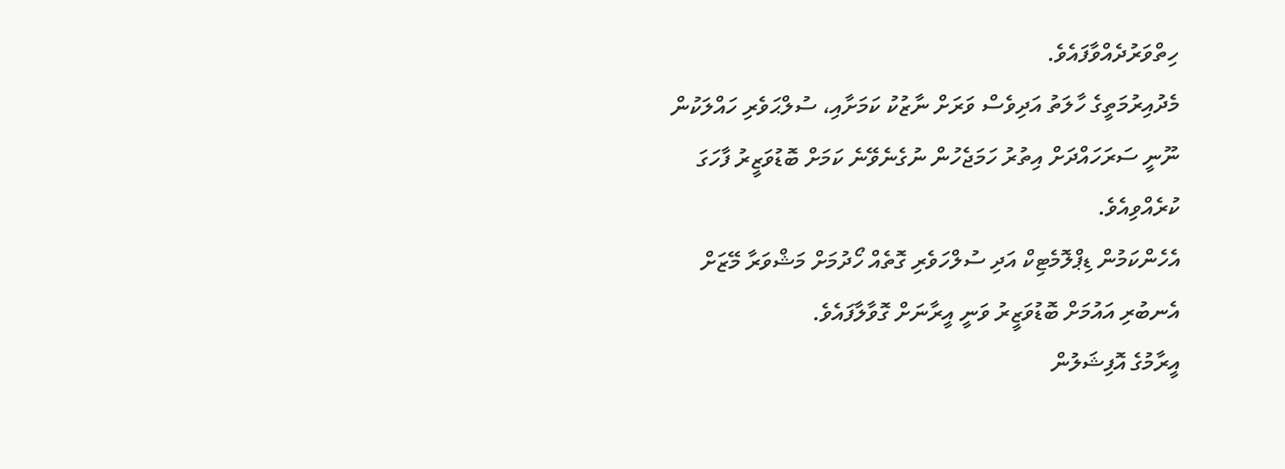ހިތްވަރުދެއްވާފައެވެ.
މެދުއިރުމަތީގެ ހާލަތު އަދިވެސް ވަރަށް ނާޒުކު ކަމަށާއި، ސުލްޙަވެރި ހައްލަކުން ނޫނީ ސަރަހައްދަށް އިތުރު ހަމަޖެހުން ނުގެނެވޭނެ ކަމަށް ބޮޑުވަޒީރު ފާހަގަ ކުރެއްވިއެވެ.
އެހެންކަމުން ޑިޕްލޮމެޓިކް އަދި ސުލްހަވެރި ގޮތެއް ހޯދުމަށް މަޝްވަރާ މޭޒަށް އެނބުރި އައުމަށް ބޮޑުވަޒީރު ވަނީ އީރާނަށް ގޮވާލާފައެވެ.
އީރާމުގެ އޮފިޝަލުން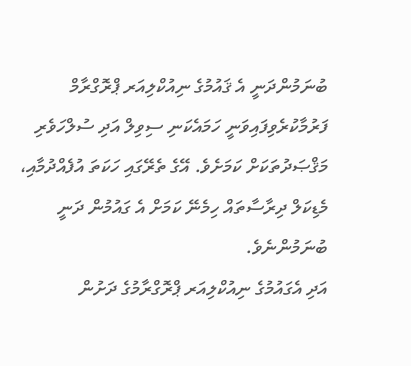ބުނަމުންދަނީ އެ ޤައުމުގެ ނިއުކްލިއަރ ޕްރޮގްރާމް ފަރުމާކުރެވިފައިވަނީ ހަމައެކަނި ސިވިލް އަދި ސުލްހަވެރި މަޤްޞަދުތަކަށް ކަމަށެވެ. އޭގެ ތެރޭގައި ހަކަތަ އުފެއްދުމާއި، މެޑިކަލް ދިރާސާތައް ހިމެނޭ ކަމަށް އެ ގައުމުން ދަނީ ބުނަމުންނެވެ.
އަދި އެގައުމުގެ ނިއުކްލިއަރ ޕްރޮގްރާމުގެ ދަށުން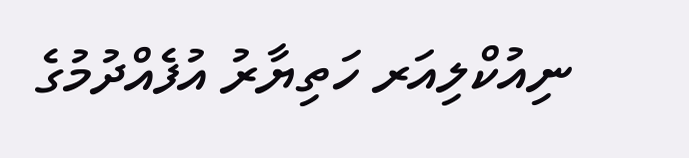ނިއުކްލިއަރ ހަތިޔާރު އުފެއްދުމުގެ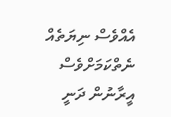އެއްވެސް ނިޔަތެއް ނެތްކަމަށްވެސް އީރާނުން ދަނީ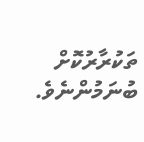ތަކުރާރުކޮށް ބުނަމުންނެވެ.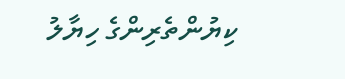ކިޔުންތެރިންގެ ހިޔާލު